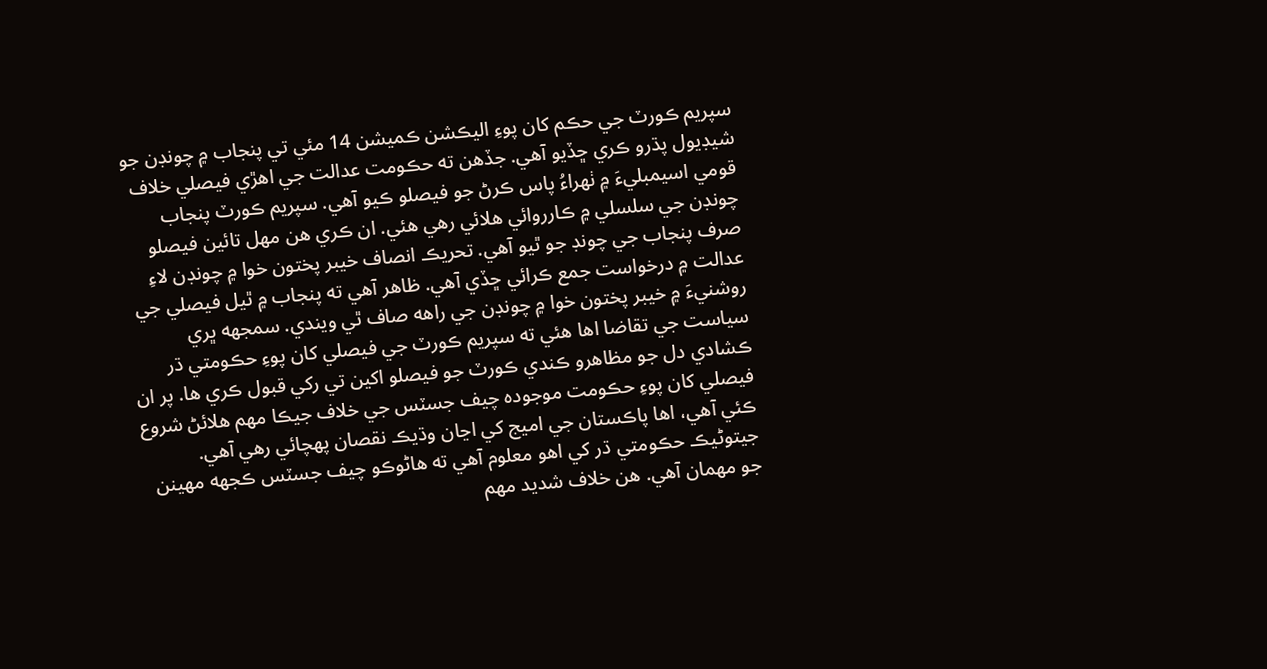سپريم ڪورٽ جي حڪم کان پوءِ اليڪشن ڪميشن 14 مئي تي پنجاب ۾ چونڊن جو شيڊيول پڌرو ڪري ڇڏيو آهي. جڏهن ته حڪومت عدالت جي اهڙي فيصلي خلاف قومي اسيمبليءَ ۾ ٺهراءُ پاس ڪرڻ جو فيصلو ڪيو آهي. سپريم ڪورٽ پنجاب چونڊن جي سلسلي ۾ ڪارروائي هلائي رهي هئي. ان ڪري هن مهل تائين فيصلو صرف پنجاب جي چونڊ جو ٿيو آهي. تحريڪ انصاف خيبر پختون خوا ۾ چونڊن لاءِ عدالت ۾ درخواست جمع ڪرائي ڇڏي آهي. ظاهر آهي ته پنجاب ۾ ٿيل فيصلي جي روشنيءَ ۾ خيبر پختون خوا ۾ چونڊن جي راهه صاف ٿي ويندي. سمجهه ڀري سياست جي تقاضا اها هئي ته سپريم ڪورٽ جي فيصلي کان پوءِ حڪومتي ڌر ڪشادي دل جو مظاهرو ڪندي ڪورٽ جو فيصلو اکين تي رکي قبول ڪري ها. پر ان فيصلي کان پوءِ حڪومت موجوده چيف جسٽس جي خلاف جيڪا مهم هلائڻ شروع ڪئي آهي، اها پاڪستان جي اميج کي اڃان وڌيڪ نقصان پهچائي رهي آهي. جيتوڻيڪ حڪومتي ڌر کي اهو معلوم آهي ته هاڻوڪو چيف جسٽس ڪجهه مهينن جو مهمان آهي. هن خلاف شديد مهم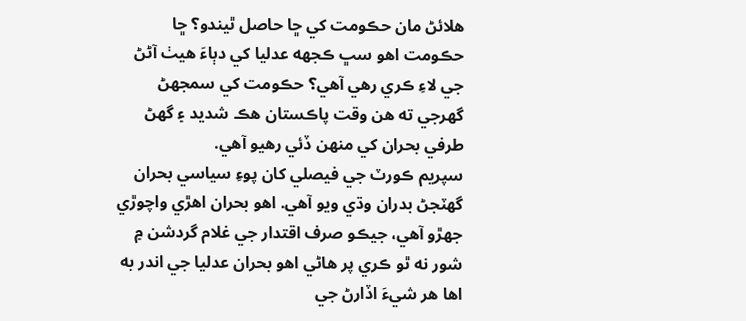هلائڻ مان حڪومت کي ڇا حاصل ٿيندو؟ ڇا حڪومت اهو سڀ ڪجهه عدليا کي دٻاءَ هيٺ آڻڻ جي لاءِ ڪري رهي آهي؟ حڪومت کي سمجهڻ گهرجي ته هن وقت پاڪستان هڪ شديد ۽ گهڻ طرفي بحران کي منهن ڏئي رهيو آهي.
سپريم ڪورٽ جي فيصلي کان پوءِ سياسي بحران گهٽجڻ بدران وڌي ويو آهي. اهو بحران اهڙي واچوڙي جهڙو آهي، جيڪو صرف اقتدار جي غلام گردشن ۾ شور نه ٿو ڪري پر هاڻي اهو بحران عدليا جي اندر به اها هر شيءَ اڏارڻ جي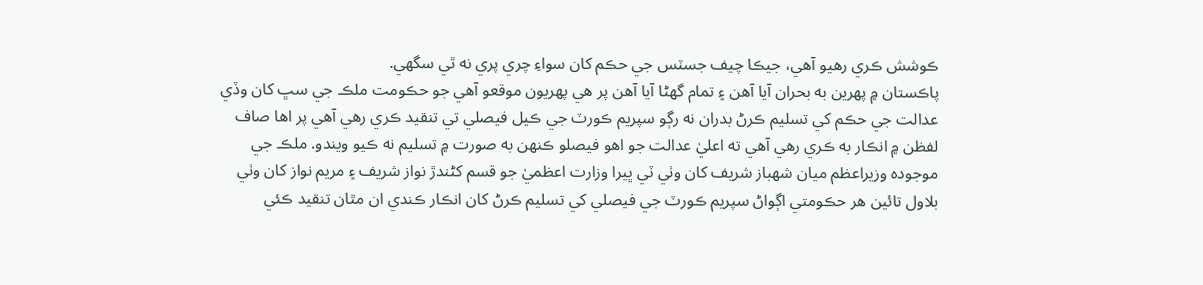ڪوشش ڪري رهيو آهي، جيڪا چيف جسٽس جي حڪم کان سواءِ چري پري نه ٿي سگهي.
پاڪستان ۾ پهرين به بحران آيا آهن ۽ تمام گهڻا آيا آهن پر هي پهريون موقعو آهي جو حڪومت ملڪ جي سڀ کان وڏي عدالت جي حڪم کي تسليم ڪرڻ بدران نه رڳو سپريم ڪورٽ جي ڪيل فيصلي تي تنقيد ڪري رهي آهي پر اها صاف لفظن ۾ انڪار به ڪري رهي آهي ته اعليٰ عدالت جو اهو فيصلو ڪنهن به صورت ۾ تسليم نه ڪيو ويندو. ملڪ جي موجوده وزيراعظم ميان شهباز شريف کان وٺي ٽي ڀيرا وزارت اعظميٰ جو قسم کڻندڙ نواز شريف ۽ مريم نواز کان وٺي بلاول تائين هر حڪومتي اڳواڻ سپريم ڪورٽ جي فيصلي کي تسليم ڪرڻ کان انڪار ڪندي ان مٿان تنقيد ڪئي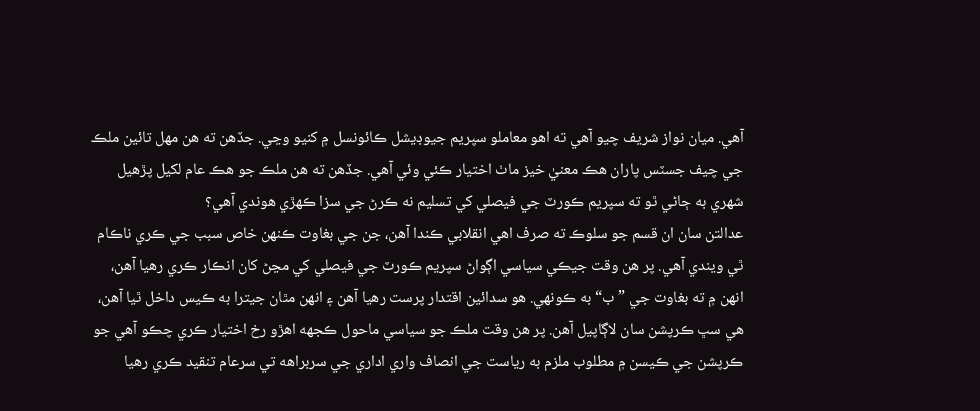آهي. ميان نواز شريف چيو آهي ته اهو معاملو سپريم جيوڊيشل ڪائونسل ۾ کنيو وڃي. جڏهن ته هن مهل تائين ملڪ جي چيف جسٽس پاران هڪ معنيٰ خيز ماٺ اختيار ڪئي وئي آهي. جڏهن ته هن ملڪ جو هڪ عام لکيل پڙهيل شهري به ڄاڻي ٿو ته سپريم ڪورٽ جي فيصلي کي تسليم نه ڪرڻ جي سزا ڪهڙي هوندي آهي؟
عدالتن سان ان قسم جو سلوڪ ته صرف اهي انقلابي ڪندا آهن، جن جي بغاوت ڪنهن خاص سبب جي ڪري ناڪام ٿي ويندي آهي. پر هن وقت جيڪي سياسي اڳواڻ سپريم ڪورٽ جي فيصلي کي مڃڻ کان انڪار ڪري رهيا آهن، انهن ۾ ته بغاوت جي ”ب“ به ڪونهي. هو سدائين اقتدار پرست رهيا آهن ۽ انهن مٿان جيترا به ڪيس داخل ٿيا آهن، هي سڀ ڪرپشن سان لاڳاپيل آهن. پر هن وقت ملڪ جو سياسي ماحول ڪجهه اهڙو رخ اختيار ڪري چڪو آهي جو ڪرپشن جي ڪيسن ۾ مطلوب ملزم به رياست جي انصاف واري اداري جي سربراهه تي سرعام تنقيد ڪري رهيا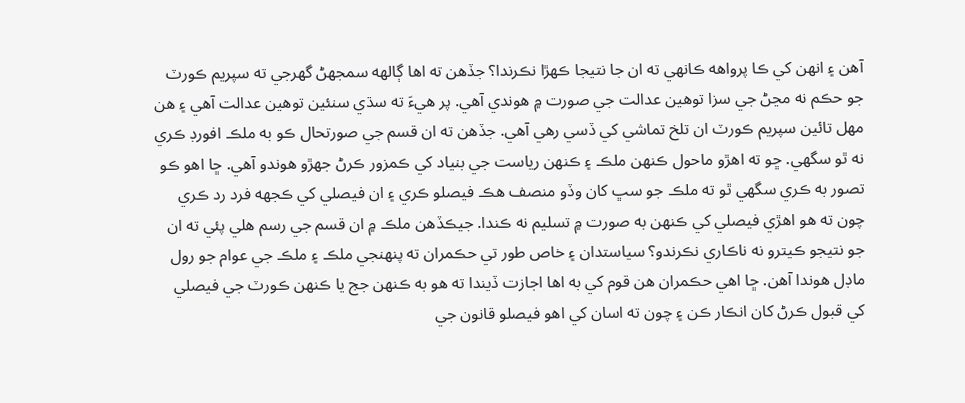آهن ۽ انهن کي ڪا پرواهه ڪانهي ته ان جا نتيجا ڪهڙا نڪرندا؟ جڏهن ته اها ڳالهه سمجهڻ گهرجي ته سپريم ڪورٽ جو حڪم نه مڃڻ جي سزا توهين عدالت جي صورت ۾ هوندي آهي. پر هيءَ ته سڌي سنئين توهين عدالت آهي ۽ هن مهل تائين سپريم ڪورٽ ان تلخ تماشي کي ڏسي رهي آهي. جڏهن ته ان قسم جي صورتحال ڪو به ملڪ افورڊ ڪري نه ٿو سگهي. ڇو ته اهڙو ماحول ڪنهن ملڪ ۽ ڪنهن رياست جي بنياد کي ڪمزور ڪرڻ جهڙو هوندو آهي. ڇا اهو ڪو تصور به ڪري سگهي ٿو ته ملڪ جو سڀ کان وڏو منصف هڪ فيصلو ڪري ۽ ان فيصلي کي ڪجهه فرد رد ڪري چون ته هو اهڙي فيصلي کي ڪنهن به صورت ۾ تسليم نه ڪندا. جيڪڏهن ملڪ ۾ ان قسم جي رسم هلي پئي ته ان جو نتيجو ڪيترو نه ناڪاري نڪرندو؟ سياستدان ۽ خاص طور تي حڪمران ته پنهنجي ملڪ ۽ ملڪ جي عوام جو رول ماڊل هوندا آهن. ڇا اهي حڪمران هن قوم کي به اها اجازت ڏيندا ته هو به ڪنهن جج يا ڪنهن ڪورٽ جي فيصلي کي قبول ڪرڻ کان انڪار ڪن ۽ چون ته اسان کي اهو فيصلو قانون جي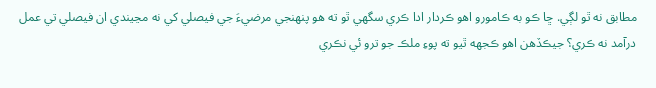مطابق نه ٿو لڳي. ڇا ڪو به ڪامورو اهو ڪردار ادا ڪري سگهي ٿو ته هو پنهنجي مرضيءَ جي فيصلي کي نه مڃيندي ان فيصلي تي عمل درآمد نه ڪري؟ جيڪڏهن اهو ڪجهه ٿيو ته پوءِ ملڪ جو ترو ئي نڪري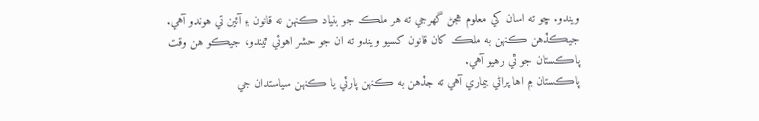ويندو. ڇو ته اسان کي معلوم هجڻ گهرجي ته هر ملڪ جو بنياد ڪنهن نه قانون ۽ آئين تي هوندو آهي. جيڪڏهن ڪنهن به ملڪ کان قانون کسيو ويندو ته ان جو حشر اهوئي ٿيندو، جيڪو هن وقت پاڪستان جو ٿي رهيو آهي.
پاڪستان ۾ اها پراڻي بيماري آهي ته جڏهن به ڪنهن پارٽي يا ڪنهن سياستدان جي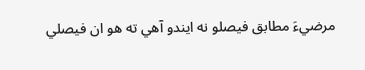مرضيءَ مطابق فيصلو نه ايندو آهي ته هو ان فيصلي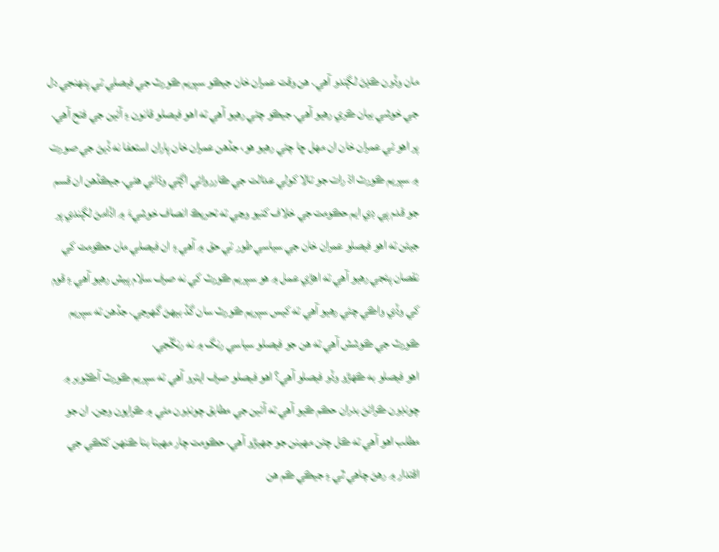مان وڏون ڪڍڻ لڳندو آهي. هن وقت عمران خان جيڪو سپريم ڪورٽ جي فيصلي تي پنهنجي دل جي خوشي بيان ڪري رهيو آهي. جيڪو چئي رهيو آهي ته اهو فيصلو قانون ۽ آئين جي فتح آهي. پر اهو ئي عمران خان ان مهل ڇا چئي رهيو هو، جڏهن عمران خان پاران استعفا نه ڏيڻ جي صورت ۾ سپريم ڪورٽ اڌ رات جو تالا کولي عدالت جي ڪارروائي اڳتي وڌائي هئي. جيڪڏهن ان قسم جو قدم پي ڊي ايم حڪومت جي خلاف کنيو وڃي ته تحريڪ انصاف خوشيءَ ۾ اڏامڻ لڳندي پر جيئن ته اهو فيصلو عمران خان جي سياسي طور تي حق ۾ آهي ۽ ان فيصلي مان حڪومت کي نقصان پئجي رهيو آهي ته اهڙي عمل ۾ هو سپريم ڪورٽ کي نه صرف سلام پيش رهيو آهي ۽ قوم کي وڏي واڪي چئي رهيو آهي ته کيس سپريم ڪورٽ سان گڏ بيهڻ گهرجي. جڏهن ته سپريم ڪورٽ جي ڪوشش آهي ته هن جو فيصلو سياسي رنگ ۾ نه رنڱجي.
اهو فيصلو به ڪهڙو وڏو فيصلو آهي؟ اهو فيصلو صرف ايترو آهي ته سپريم ڪورٽ آڪٽوبر ۾ چونڊون ڪرائڻ بدران حڪم ڪيو آهي ته آئين جي مطابق چونڊون مئي ۾ ڪرايون وڃن. ان جو مطلب اهو آهي ته ڪل چئن مهينن جو جهيڙو آهي. حڪومت چار مهينا بنا ڪنهن کٽڪي جي اقتدار ۾ رهڻ چاهي ٿي ۽ جيڪي ڪم هن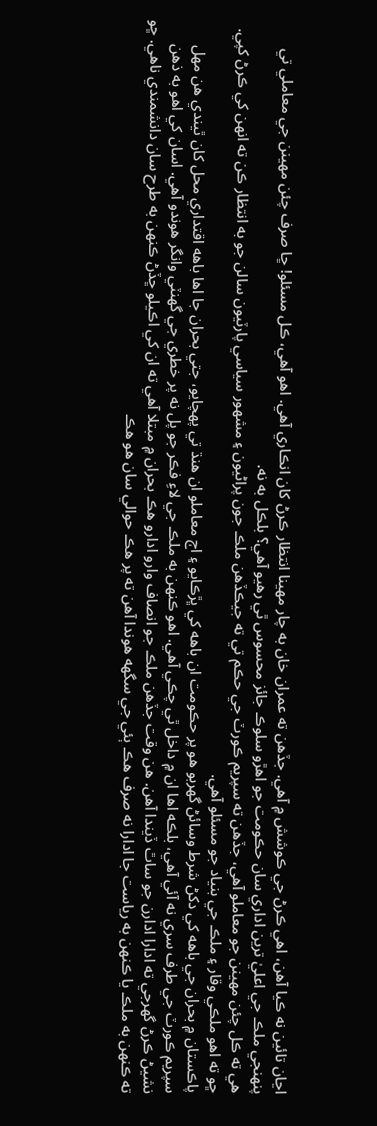اڃان تائين نه ڪيا آهن، اهي ڪرڻ جي ڪوشش ۾ آهي. جڏهن ته عمران خان به چار مهينا انتظار ڪرڻ کان انڪاري آهي. اهو آهي، ڪل مسئلو! ڇا صرف چئن مهينن جي معاملي تي پنهنجي ملڪ جي اعليٰ ترين اداري سان حڪومت جو اهڙو سلوڪ جائز محسوس ٿي رهيو آهي؟ بلڪل به نه.
هي ته ڪل چئن مهينن جو معاملو آهي، جڏهن ته سپريم ڪورٽ جي حڪم تي ته جيڪڏهن ملڪ جون پراڻيون ۽ مشهور سياسي پارٽيون سالن جو به انتظار ڪن ته انهن کي ڪرڻ کپي. ڇو ته اهو ملڪي وقار ۽ ملڪ جي بنياد جو مسئلو آهي.
پاڪستان ۾ بحران جي باهه کي دکڻ شرط وسائڻ گهربو هو پر حڪومت ان باهه کي ڀڙڪايو ۽ اڄ معاملو ان هنڌ تي پهچايو، جتي بحران جا اها باهه اقتداري محل کان ٿيندي هن مهل سپريم ڪورٽ جي طرف سري نه آئي آهي، بلڪه اها ان ۾ داخل ٿي چڪي آهي. اهو ڪنهن به ملڪ جي لاءِ فڪر جو پل نه پر خطري جي گهنٽي وانگر هوندو آهي. اسان کي اهو به ذهن نشيڻ ڪرڻ گهرجي ته ادارا ادارن جو ساٿ ڏيندا آهن. هن وقت جڏهن ملڪ جو انصاف وارو ادارو هڪ بحران ۾ مبتلا آهي ته ان کي اڪيلو ڇڏڻ ڪنهن به طرح سان دانشمندي ناهي. ڇو ته ڪنهن به ملڪ يا ڪنهن به رياست جا ادارا نه صرف هڪ ٻئي جي سگهه هوندا آهن ته پر هڪ حوالي سان هو هڪ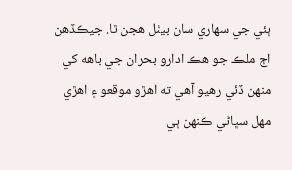ٻئي جي سهاري سان بيٺل هجن ٿا. جيڪڏهن اڄ ملڪ جو هڪ ادارو بحران جي باهه کي منهن ڏئي رهيو آهي ته اهڙو موقعو ۽ اهڙي مهل سڀاڻي ڪنهن ٻي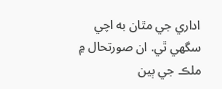اداري جي مٿان به اچي سگهي ٿي. ان صورتحال ۾ ملڪ جي ٻين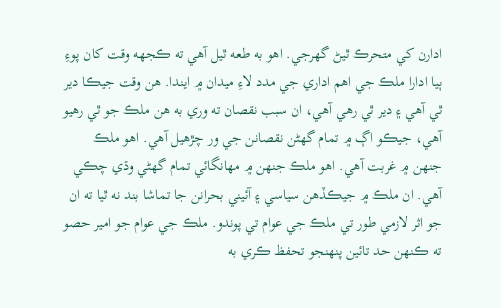ادارن کي متحرڪ ٿيڻ گهرجي. اهو به طعه ٿيل آهي ته ڪجهه وقت کان پوءِ ٻيا ادارا ملڪ جي اهم اداري جي مدد لاءِ ميدان ۾ ايندا. هن وقت جيڪا دير ٿي آهي ۽ دير ٿي رهي آهي، ان سبب نقصان ته وري به هن ملڪ جو ٿي رهيو آهي، جيڪو اڳ ۾ تمام گهڻن نقصانن جي ور چڙهيل آهي. اهو ملڪ جنهن ۾ غربت آهي. اهو ملڪ جنهن ۾ مهانگائي تمام گهڻي وڌي چڪي آهي. ان ملڪ ۾ جيڪڏهن سياسي ۽ آئيني بحرانن جا تماشا بند نه ٿيا ته ان جو اثر لازمي طور تي ملڪ جي عوام تي پوندو. ملڪ جي عوام جو امير حصو ته ڪنهن حد تائين پنهنجو تحفظ ڪري به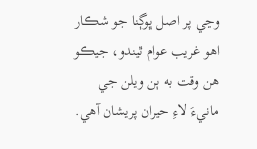وڃي پر اصل ڀوڳنا جو شڪار اهو غريب عوام ٿيندو، جيڪو هن وقت به ٻن ويلن جي مانيءَ لاءِ حيران پريشان آهي.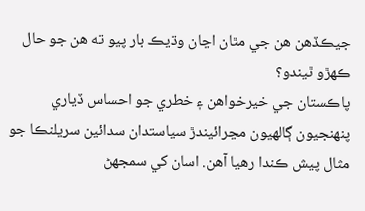جيڪڏهن هن جي مٿان اڃان وڌيڪ بار پيو ته هن جو حال ڪهڙو ٿيندو؟
پاڪستان جي خيرخواهن ۽ خطري جو احساس ڏياري پنهنجيون ڳالهيون مڃرائيندڙ سياستدان سدائين سريلنڪا جو مثال پيش ڪندا رهيا آهن. اسان کي سمجهڻ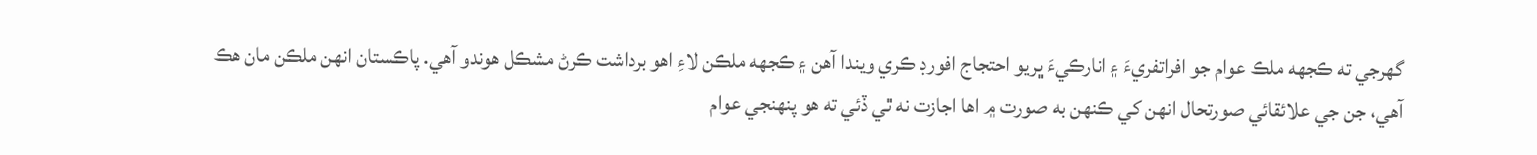گهرجي ته ڪجهه ملڪ عوام جو افراتفريءَ ۽ انارڪيءَ ڀريو احتجاج افورڊ ڪري ويندا آهن ۽ ڪجهه ملڪن لاءِ اهو برداشت ڪرڻ مشڪل هوندو آهي. پاڪستان انهن ملڪن مان هڪ آهي، جن جي علائقائي صورتحال انهن کي ڪنهن به صورت ۾ اها اجازت نه ٿي ڏئي ته هو پنهنجي عوام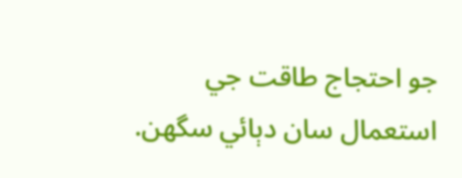جو احتجاج طاقت جي استعمال سان دٻائي سگهن.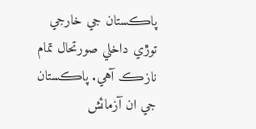پاڪستان جي خارجي توڙي داخلي صورتحال تمام نازڪ آهي. پاڪستان جي ان آزمائش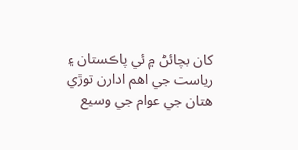کان بچائڻ ۾ ئي پاڪستان ۽ رياست جي اهم ادارن توڙي هتان جي عوام جي وسيع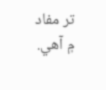تر مفاد ۾ آهي.